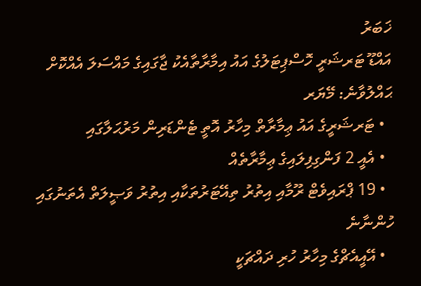ޚަބަރު
އައްޑޫ ޓަރޝަރީ ހޮސްޕިޓަލުގެ އައު އިމާރާތާއެކު ޖާގައިގެ މައްސަލަ އެއްކޮށް ޙައްލުވާނެ: މޭޔަރ
  • ޓަރޝަރީގެ އައު ޢިމާރާތް މިހާރު އޮތީ ޓެންޑަރިން މަރުޙަލާގައި
  • އެއީ 2 ފަންގިފިލައިގެ ޢިމާރާތެއް
  • 19 ޕްރައިވެޓް ރޫމާއި އިތުރު ތިއޭޓަރުތަކާއި އިތުރު ވަޞީލަތް އެތަނުގައި ހުންނާނެ
  • އޭއީއެޗްގެ މިހާރު ހުރި ދައްޗަކީ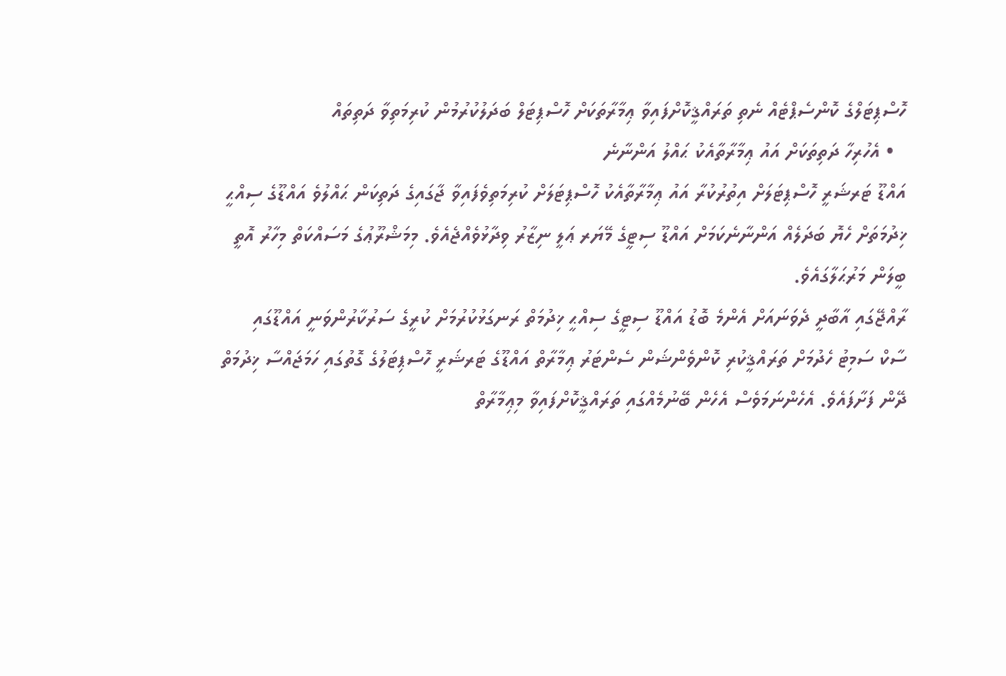ހޮސްޕިޓަލްގެ ކޮންސެޕްޓެއް ނެތި ތަރައްޤީކޮށްފައިވާ ޢިމާރާތަކަށް ހޮސްޕިޓަލް ބަދަލުކުރުމުން ކުރިމަތިވާ ދަތިތައް
  • އެހުރިހާ ދަތިތަކަށް އައު ޢިމާރާތާއެކު ޙައްލު އަންނާނެ
އައްޑޫ ޓަރޝަރީ ހޮސްޕިޓަލަށް އިތުރުކުރާ އައު ޢިމާރާތާއެކު ހޮސްޕިޓަލަށް ކުރިމަތިވެފައިވާ ޖާގައިގެ ދަތިކަން ޙައްލުވެ އައްޑޫގެ ސިއްޙީ ޚިދުމަތަށް ހެޔޮ ބަދަލެއް އަންނާނެކަމަށް އައްޑޫ ސިޓީގެ މޭޔަރ ޢަލީ ނިޒާރު ވިދާޅުވެއްޖެއެވެ. މިމަޝްރޫޢުގެ މަސައްކަތް މިހާރު އޮތީ ބީލަން މަރުޙަލާގައެވެ.
ރާއްޖޭގައި އާބާދީ ދެވަނައަށް އެންމެ ބޮޑު އައްޑޫ ސިޓީގެ ސިއްޙީ ޚިދުމަތް ރަނގަޅުކުރުމަށް ކުރީގެ ސަރުކާރުންވަނީ އައްޑޫގައި ސާކް ސަމިޓު ހެދުމަށް ތަރައްޤީކުރި ކޮންވެންޝަން ސެންޓަރު ޢިމާރާތް އައްޑޫގެ ޓަރޝަރީ ހޮސްޕިޓަލުގެ ގޮތުގައި ހަމަޖައްސާ ޚިދުމަތް ދޭން ފަށާފައެވެ. އެހެންނަމަވެސް އެހެން ބޭނުމެއްގައި ތަރައްޤީކޮށްފައިވާ މިޢިމާރާތް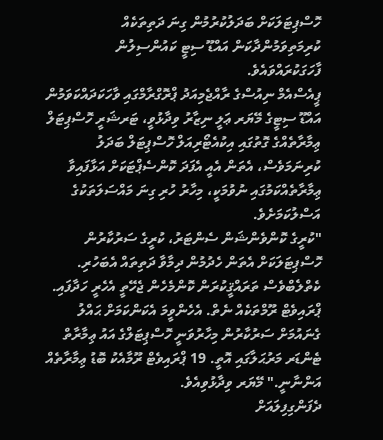ހޮސްޕިޓަލަކަށް ބަދަލުކުރުމުން ގިނަ ދަތިތަކެއް ކުރިމަތިވަމުންދާކަން އައްޑޫ ސިޓީ ކައުންސިލުން ފާހަގަކުރައްވައެވެ.
ޕީއެސްއެމް ނިއުސްގެ ރާއްޖެމިއަދު ޕްރޮގްރާމްގައި ވާހަކަދައްކަވަމުން އައްޑޫ ސިޓީގެ މޭޔަރ ޢަލީ ނިޒާރު ވިދާޅުވީ، ޓަރޝަރީ ހޮސްޕިޓަލް ޢިމާރާތެއްގެ ގޮތުގައި އިކުއެޓޯރިއަލް ހޮސްޕިޓަލް ބަދަލު ކުރިނަމަވެސް، އެތަން އެއީ އެފަދަ ކޮންސެޕްޓަކަށް އަޅާފައިވާ ޢިމާރާތެއްކަމުގައި ނުވުމަކީ، މިހާރު ހުރި ގިނަ މައްސަލަތަކުގެ އަސްލުކަމަށެވެ.
"ކުރީގެ ކޮންވެންޝަން ސެންޓަރު، ކުރީގެ ސަރުކާރުން ހޮސްޕިޓަލަކަށް އެތަން ހެދުމުން ދިމާވާ ދަތިތައް އެބަހުރި. ކެތްލެބްވެސް ތަރައްޤީކުރަން ކޮންމެހެން ޖެހޭތީ އެހެރީ ހަދާފައި. ޕްރައިވެޓް ރޫމްތަކެއް ނެތް. އެހެންވީމަ އެކަންކަމަށް ޙައްލު ގެނައުމަށް ސަރުކާރުން މިހާރުވަނީ ހޮސްޕިޓަލްގެ އައު ޢިމާރާތް ޓެންޑަރ މަރުޙަލާގައި އޮތީ. 19 ޕްރައިވެޓް ރޫމާއެކު ބޮޑު ޢިމާރާތެއް އަންނާނީ." މޭޔަރ ވިދާޅުވިއެވެ.
ދެފަންގިފިލައަށް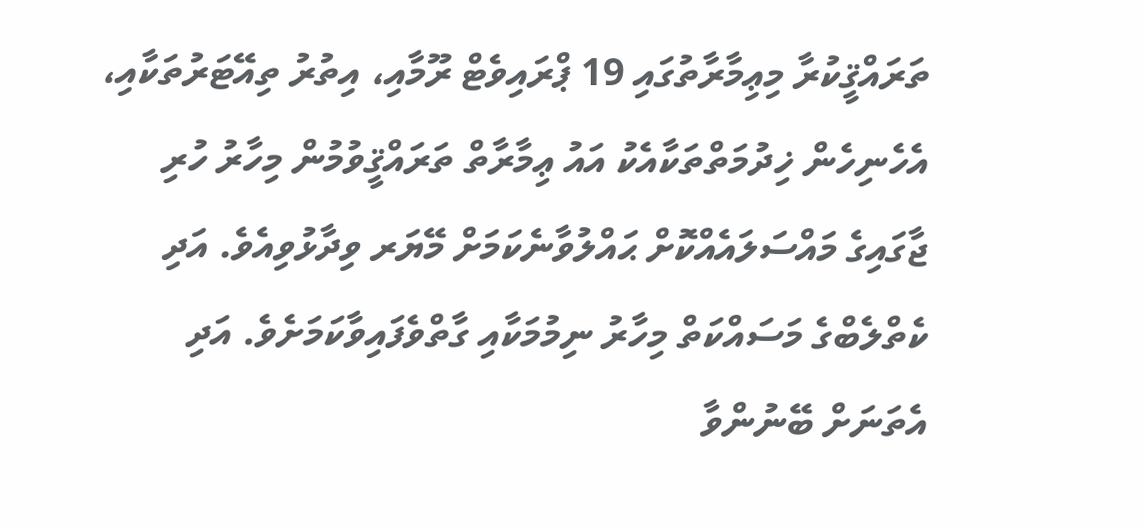ތަރައްޤީކުރާ މިޢިމާރާތުގައި 19 ޕްރައިވެޓް ރޫމާއި، އިތުރު ތިއޭޓަރުތަކާއި، އެހެނިހެން ޚިދުމަތްތަކާއެކު އައު ޢިމާރާތް ތަރައްޤީވުމުން މިހާރު ހުރި ޖާގައިގެ މައްސަލައެއްކޮށް ޙައްލުވާނެކަމަށް މޭޔަރ ވިދާޅުވިއެވެ. އަދި ކެތްލެބްގެ މަސައްކަތް މިހާރު ނިމުމަކާއި ގާތްވެފައިވާކަމަށެވެ. އަދި އެތަނަށް ބޭނުންވާ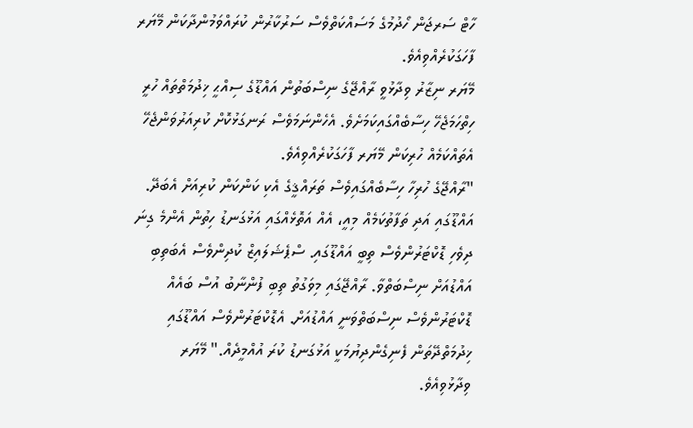ހާޓް ސަރޖަން ހޯދުމުގެ މަސައްކަތްވެސް ސަރުކާރުން ކުރައްވަމުންދާކަން މޭޔަރ ފާހަގަކުރެއްވިއެވެ.
މޭޔަރ ނިޒާރު ވިދާޅުވީ ރާއްޖޭގެ ނިސްބަތުން އައްޑޫގެ ސިއްޙީ ޚިދުމަތްތައް ހުރީ ހިތްހަމަޖެހޭ ހިސާބެއްގައިކަމަށެވެ. އެހެންނަމަވެސް ރަނގަޅުކޮށް ކުރިއަރުވަންޖެހޭ އެތައްކަމެއް ހުރިކަން މޭޔަރ ފާހަގަކުރެއްވިއެވެ.
"ރާއްޖޭގެ ހުރިހާ ހިސާބެއްގައިވެސް ތަރައްޤީގެ އެކި ކަންކަން ކުރިއަށް އެބަދޭ. އައްޑޫގައި އަދި ތަފާތުކަމެއް މިއީ، އެއް އަތޮޅެއްގައި އަޅުގަނޑު ހިތުން އެންމެ ގިނަ ދިވެހި ޑޮކްޓަރުންވެސް ތިބީ އައްޑޫގައި. ސްޕެޝަލައިޒް ކުދިންވެސް އެބަތިބި އައްޑުއަށް ނިސްބަތްވާ. ރާއްޖޭގައި މިވަގުތު ތިބި ފުންނާބު އުސް ބައެއް ޑޮކްޓަރުންވެސް ނިސްބަތްވަނީ އައްޑުއަށް. އެޑޮކްޓަރުންވެސް އައްޑޫގައި ޚިދުމަތްދޭތަން ފެނިގެންދިޔުމަކީ އަޅުގަނޑު ކުރަ އުއްމީދެއް." މޭޔަރ ވިދާޅުވިއެވެ.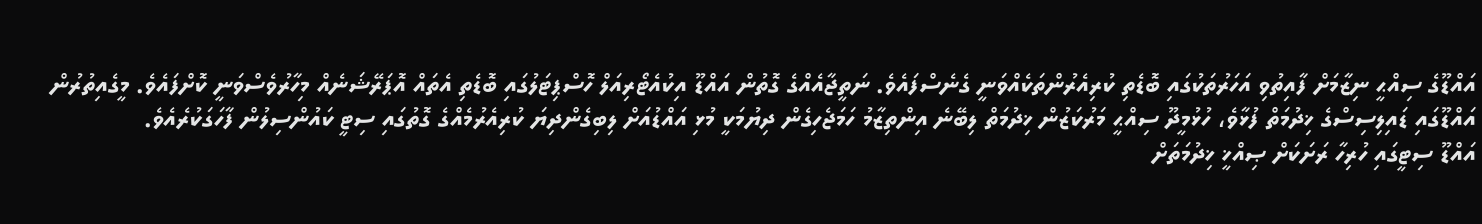އައްޑޫގެ ސިއްޙީ ނިޒާމަށް ފާއިތުވި އަހަރުތަކުގައި ބޮޑެތި ކުރިއެރުންތަކެއްވަނީ ގެނެސްފައެވެ. ނަތީޖާއެއްގެ ގޮތުން އައްޑޫ އިކުއެޓޯރިއަލް ހޮސްޕިޓަލުގައި ބޮޑެތި އެތައް އޮޕަރޭޝަނެއް މިހާރުވެސްވަނީ ކޮށްފައެވެ. މީގެއިތުރުން އައްޑޫގައި ޑައިލިސިސްގެ ޚިދުމަތް ފުޅާވެ، ހުޅުމީދޫ ސިއްޙީ މަރުކަޒުން ޚިދުމަތް ލިބޭނެ އިންތިޒާމު ހަމަޖެހިގެން ދިޔުމަކީ މުޅި އައްޑުއަށް ލިބިގެންދިޔަ ކުރިއެރުމެއްގެ ގޮތުގައި ސިޓީ ކައުންސިލުން ފާހަގަކުރެއެވެ.
އައްޑޫ ސިޓީގައި ހުރިހާ ރަށަކަށް ޞިއްޚީ ޚިދުމަތަށް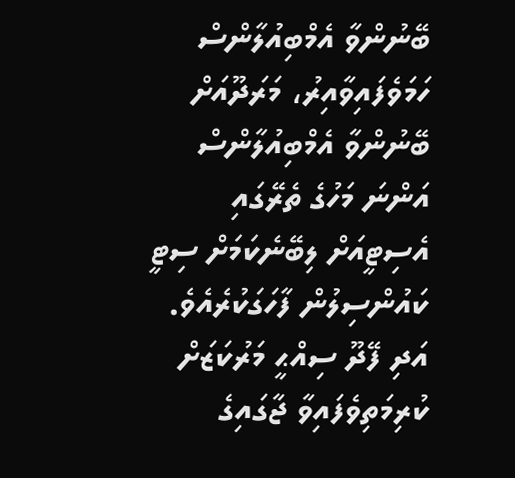ބޭނުންވާ އެމްބިއުލާންސް ހަމަވެފައިވާއިރު، މަރަދޫއަށް ބޭނުންވާ އެމްބިއުލާންސް އަންނަ މަހުގެ ތެރޭގައި އެސިޓީއަށް ލިބޭނެކަމަށް ސިޓީ ކައުންސިލުން ފާހަގަކުރެއެވެ.
އަދި ފޭދޫ ސިއްޙީ މަރުކަޒަށް ކުރިމަތިވެފައިވާ ޖާގައިގެ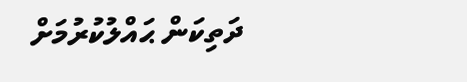ދަތިކަން ޙައްލުކުރުމަށް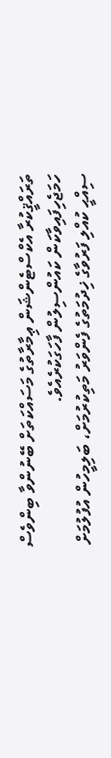ތަރައްޤީކުރާ އެކްސްޓެންޝަން ޢިމާރާތުގެ މަސައްކަތަށް ބޭނުންވާ ބިންވެސް ހަމަޖެހިފައިވާކަން ކައުންސިލުން ފާހަގަކުރެއެވެ.
ސިއްޙީ ކުއްލި ފަރުވާގެ ޚިދުމަތުގެ ފެންވަރު މަތިކުރުމަށް، ބަލިމީހުން އުފުލުމަށް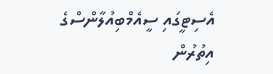އެސިޓީގައި ސީއެމްބިއުލާންސްގެ އިތުރުން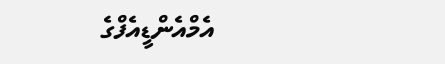އެމްއެންޑީއެފްގެ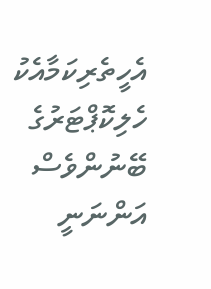އެހީތެރިކަމާއެކު ހެލިކޮޕްޓަރުގެ ބޭނުންވެސް އަންނަނީ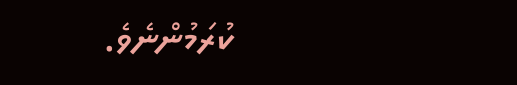ކުރަމުންނެވެ.